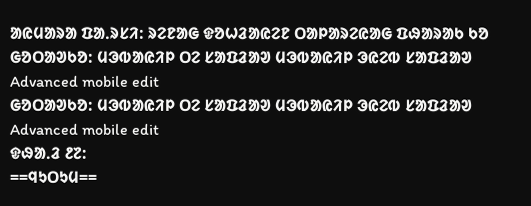ᱟᱭᱢᱟᱨᱟ ᱯᱟᱹᱨᱥᱤ: ᱨᱮᱱᱟᱜ ᱫᱚᱦᱲᱟᱭᱮᱱ ᱛᱟᱞᱟᱨᱮᱭᱟᱜ ᱯᱷᱟᱨᱟᱠ ᱠᱚ
ᱜᱚᱛᱟᱣᱠᱚ: ᱢᱳᱵᱟᱭᱤᱞ ᱛᱮ ᱥᱟᱯᱲᱟᱣ ᱢᱳᱵᱟᱭᱤᱞ ᱳᱭᱮᱵ ᱥᱟᱯᱲᱟᱣ Advanced mobile edit
ᱜᱚᱛᱟᱣᱠᱚ: ᱢᱳᱵᱟᱭᱤᱞ ᱛᱮ ᱥᱟᱯᱲᱟᱣ ᱢᱳᱵᱟᱭᱤᱞ ᱳᱭᱮᱵ ᱥᱟᱯᱲᱟᱣ Advanced mobile edit
ᱫᱷᱟᱹᱲ ᱒᱗:
==ᱧᱩᱛᱩᱢ==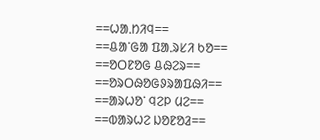==ᱦᱟᱹᱴᱤᱧ==
==ᱪᱟᱸᱜᱟ ᱯᱟᱹᱨᱥᱤ ᱠᱚ==
==ᱚᱛᱱᱚᱜ ᱪᱷᱮᱨ==
==ᱚᱨᱛᱷᱚᱜᱽᱨᱟᱯᱷᱤ==
==ᱟᱨᱦᱚᱸ ᱧᱮᱞ ᱢᱮ==
==ᱵᱟᱨᱦᱮ ᱡᱚᱱᱚᱲ==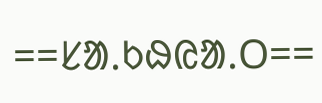==ᱥᱟᱹᱠᱷᱭᱟᱹᱛ==